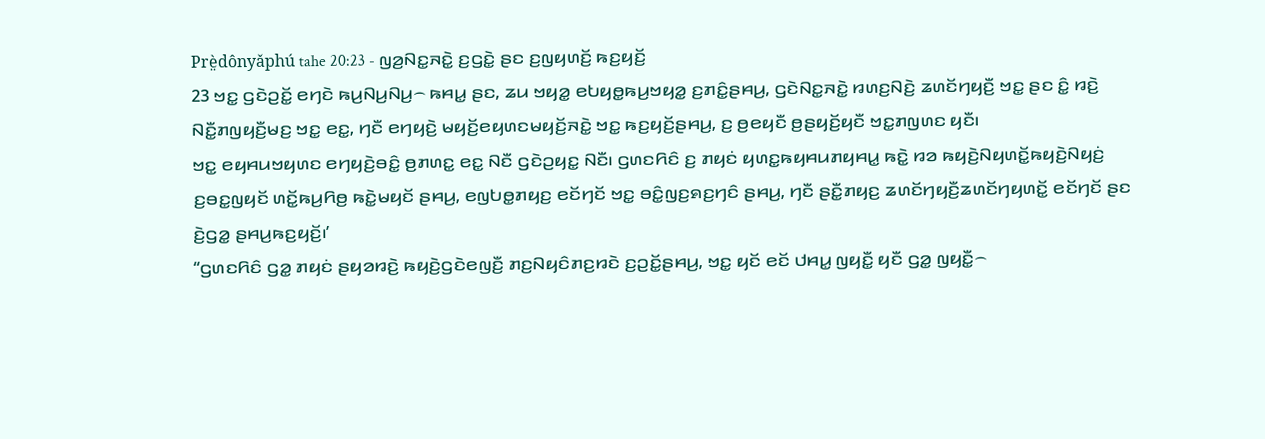Prè̤dônyǎphú tahe 20:23 - ꤜꤤ꤬ꤡꤢ꤭ꤏꤢꤧ꤭ ꤢ꤬ꤞꤢꤧ꤭ ꤔꤢ ꤢ꤬ꤜꤟꤛꤢꤩ꤬ ꤒꤢ꤬ꤟꤢꤩ꤬
23 ꤠꤢ꤭ ꤞꤢꤧꤑꤢꤩ꤭ ꤕꤚꤢꤧ ꤒꤣ꤬ꤡꤣ꤬ꤡꤣ꤬꤮ ꤒꤌꤣ꤭ ꤔꤢ, ꤘꤣ ꤠꤟꤤ꤭ ꤕꤝꤟꤥ꤭ꤒꤣ꤬ꤠꤟꤤ꤭ ꤢ꤬ꤊꤢꤨ꤭ꤔꤌꤣ꤬, ꤞꤢꤧꤡꤢ꤭ꤏꤢꤧ꤭ ꤙꤛꤢ꤬ꤡꤢꤧ꤬ ꤘꤛꤢꤩꤚꤟꤢꤪ꤬ ꤠꤢ꤭ ꤔꤢ ꤢꤨ꤭ ꤙꤢꤧ꤬ ꤡꤢꤪ꤭ꤊꤜꤟꤢꤪ꤬ꤗꤢ꤬ ꤠꤢ꤭ ꤕꤢ꤭, ꤚꤢꤪ ꤕꤚꤟꤢꤧ꤬ ꤗꤟꤢꤩ꤬ꤕꤟꤛꤢꤗꤟꤢꤩ꤬ꤏꤢꤧ꤭ ꤠꤢ꤭ ꤒꤢ꤬ꤟꤢꤩ꤬ꤔꤌꤣ꤬, ꤢ꤬ ꤥ꤬ꤕꤟꤢꤪ ꤥ꤬ꤔꤟꤢꤩ꤬ꤟꤢꤪ ꤠꤢ꤭ꤊꤜꤛꤢ ꤟꤢꤪ꤯
ꤠꤢ꤭ ꤕꤟꤌꤣꤠꤟꤛꤢ ꤕꤚꤟꤢꤧ꤬ꤋꤢꤨ꤭ ꤥ꤬ꤊꤛꤢ꤭ ꤕꤢ꤭ ꤡꤢꤪ ꤞꤢꤧꤑꤟꤢ꤭ ꤡꤢꤪ꤯ ꤞꤛꤢꤖꤢꤨ ꤢ꤬ ꤊꤟꤢꤦ ꤟꤛꤢ꤭ꤒꤟꤌꤣꤊꤟꤌꤣ꤭ ꤒꤢꤧ꤭ ꤙꤤ ꤒꤟꤢꤧ꤬ꤡꤟꤛꤢꤩ꤭ꤒꤟꤢꤧ꤬ꤡꤟꤢꤦ꤬ ꤢ꤬ꤋꤢ꤭ꤜꤟꤢꤩ ꤛꤢꤩ꤭ꤒꤣ꤬ꤖꤥ꤬ ꤒꤢꤧ꤭ꤗꤟꤢꤩ ꤔꤌꤣ꤬, ꤕꤜꤝꤥ꤭ꤊꤟꤢ꤬ ꤕꤢꤩꤚꤢꤩ ꤠꤢ꤭ ꤋꤢꤨ꤭ꤜꤢ꤬ꤎꤢ꤬ꤚꤢꤨ ꤔꤌꤣ꤬, ꤚꤢꤪ ꤔꤢꤪ꤭ꤊꤟꤢ꤬ ꤘꤛꤢꤩꤚꤟꤢꤪ꤬ꤘꤛꤢꤩꤚꤟꤛꤢꤩ꤭ ꤕꤢꤩꤚꤢꤩ ꤔꤢ ꤢꤧ꤬ꤞꤤ꤭ ꤔꤌꤣ꤬ꤒꤢ꤬ꤟꤢꤩ꤬꤯’
“ꤞꤛꤢꤖꤢꤨ ꤞꤤ꤭ ꤊꤟꤢꤦ ꤔꤟꤤꤙꤢꤧ꤬ ꤒꤟꤢꤧ꤬ꤞꤢꤧꤕꤜꤢꤪ꤬ ꤊꤢ꤬ꤡꤟꤢꤨꤊꤢ꤬ꤙꤢꤧ ꤢ꤬ꤑꤢꤩ꤭ꤔꤌꤣ꤬, ꤠꤢ꤭ ꤟꤢꤩ ꤕꤢꤩ ꤓꤌꤣ꤭ ꤜꤟꤢꤪ꤭ ꤟꤢꤪ ꤞꤤ꤭ ꤜꤟꤢꤪ꤭꤮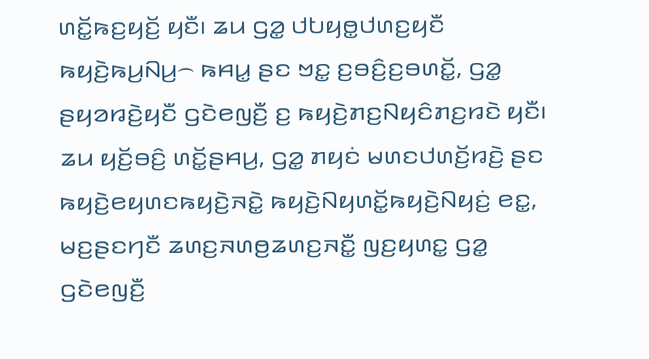ꤛꤢꤩ꤭ꤒꤢ꤬ꤟꤢꤩ꤬ ꤟꤢꤪ꤯ ꤘꤣ ꤞꤤ꤭ ꤓꤝꤟꤥ꤭ꤓꤛꤢ꤬ꤟꤢꤪ ꤒꤟꤢꤧ꤬ꤒꤣ꤬ꤡꤣ꤬꤮ ꤒꤌꤣ꤭ ꤔꤢ ꤠꤢ꤭ ꤢ꤬ꤋꤢꤨ꤬ꤢ꤬ꤋꤛꤢꤩ꤭, ꤞꤤ꤭ ꤔꤟꤤꤙꤢꤧ꤬ꤟꤢꤪ ꤞꤢꤧꤕꤜꤢꤪ꤬ ꤢ꤬ ꤒꤟꤢꤧ꤬ꤊꤢ꤬ꤡꤟꤢꤨꤊꤢ꤬ꤙꤢꤧ ꤟꤢꤪ꤯ ꤘꤣ ꤟꤢꤩ꤬ꤋꤢꤨ꤬ ꤛꤢꤩ꤭ꤔꤌꤣ꤬, ꤞꤤ꤭ ꤊꤟꤢꤦ ꤗꤛꤢꤓꤛꤢꤩ꤬ꤙꤢꤧ꤬ ꤔꤢ ꤒꤟꤢꤧ꤬ꤕꤟꤛꤢꤒꤟꤢꤧ꤬ꤏꤢꤧ꤭ ꤒꤟꤢꤧ꤬ꤡꤟꤛꤢꤩ꤭ꤒꤟꤢꤧ꤬ꤡꤟꤢꤦ꤬ ꤕꤢ꤭, ꤗꤢ꤬ꤔꤢꤚꤢꤪ ꤘꤛꤢ꤬ꤏꤛꤥ꤬ꤘꤛꤢ꤬ꤏꤢꤪ꤭ ꤜꤢ꤬ꤟꤛꤢ꤭ ꤞꤤ꤭ ꤞꤢꤧꤕꤜꤢꤪ꤬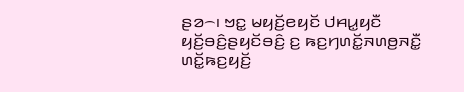ꤔꤤ꤮꤯ ꤠꤢ꤭ ꤗꤟꤢꤩ꤬ꤕꤟꤢꤩ ꤓꤌꤣ꤭ꤟꤢꤪ ꤟꤢꤩ꤬ꤋꤢꤨ꤬ꤔꤟꤢꤩꤋꤢꤨ꤬ ꤢ꤬ ꤒꤢ꤬ꤚꤛꤢꤩ꤭ꤏꤛꤥ꤬ꤏꤢꤪ꤭ ꤛꤢꤩ꤭ꤒꤢ꤬ꤟꤢꤩ꤬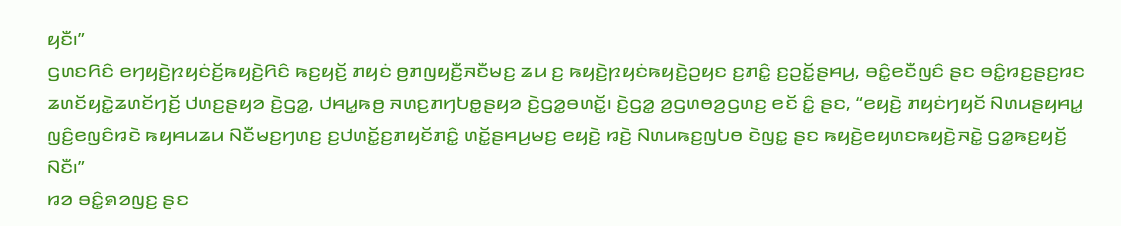ꤟꤢꤪ꤯”
ꤞꤛꤢꤖꤢꤨ ꤕꤚꤟꤢꤧ꤬ꤐꤟꤢꤦꤢꤩ꤬ꤒꤟꤢꤧ꤬ꤖꤢꤨ ꤒꤢ꤬ꤟꤢꤩ꤬ ꤊꤟꤢꤦ ꤥ꤬ꤊꤜꤟꤢꤪ꤬ꤏꤢꤪꤗꤢ꤬ ꤘꤣ ꤢ꤬ ꤒꤟꤢꤧ꤬ꤐꤟꤢꤦꤒꤟꤢꤧ꤬ꤑꤟꤢ ꤢ꤬ꤊꤢꤨ꤭ ꤢ꤬ꤑꤢꤩ꤭ꤔꤌꤣ꤬, ꤋꤢꤨ꤭ꤕꤢꤪꤜꤢꤨ ꤔꤢ ꤋꤢꤨ꤭ꤙꤢ꤬ꤔꤢ꤬ꤙꤢ ꤘꤛꤢꤩꤟꤢꤧ꤭ꤘꤛꤢꤩꤚꤢꤩ꤬ ꤓꤛꤢ꤬ꤔꤟꤤ ꤢꤧ꤬ꤞꤤ꤭, ꤓꤌꤣ꤭ꤒꤥ꤬ ꤏꤛꤢ꤬ꤊꤚꤝꤥ꤭ꤔꤟꤤ ꤢꤧ꤬ꤞꤤ꤭ꤋꤛꤢꤩ꤭꤯ ꤢꤧ꤬ꤞꤤ꤭ ꤤ꤬ꤞꤛꤥꤤ꤬ꤞꤛꤢ꤬ ꤕꤢꤩ ꤢꤨ꤭ ꤔꤢ, “ꤕꤟꤢꤧ꤬ ꤊꤟꤢꤦꤚꤟꤢꤩ ꤡꤛꤣꤔꤟꤌꤣ꤭ ꤜꤢꤨ꤬ꤕꤜꤢꤨꤙꤢꤧ ꤒꤟꤌꤣꤘꤣ ꤡꤢꤪꤗꤢ꤬ꤚꤛꤢ꤬ ꤢ꤬ꤓꤛꤢꤩ꤭ꤢ꤬ꤊꤟꤢꤩꤊꤢꤨ꤭ ꤛꤢꤩ꤭ꤔꤌꤣ꤬ꤗꤢ꤬ ꤕꤟꤢꤧ꤬ ꤙꤢꤧ꤬ ꤡꤛꤣꤒꤢ꤬ꤜꤝꤥ ꤢꤧꤜꤢ꤭ ꤔꤢ ꤒꤟꤢꤧ꤬ꤕꤟꤛꤢꤒꤟꤢꤧ꤬ꤏꤢꤧ꤭ ꤞꤤ꤭ꤒꤢ꤬ꤟꤢꤩ꤬ ꤡꤢꤪ꤯”
ꤙꤤ ꤋꤢꤨ꤭ꤎꤤꤜꤢ꤬ ꤔꤢ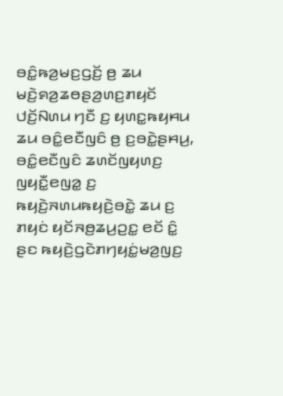ꤋꤢꤨ꤭ꤒꤤ꤬ꤗꤢ꤬ꤞꤢꤩ꤬ ꤥ꤬ ꤘꤣ ꤗꤢꤧ꤬ꤎꤤ꤬ꤘꤥꤔꤤ꤬ꤛꤢ꤬ꤊꤟꤢꤩ ꤓꤢꤩ꤬ꤡꤛꤣ ꤚꤢꤪ ꤢ꤬ ꤟꤛꤢ꤭ꤒꤟꤌꤣ ꤘꤣ ꤋꤢꤨ꤭ꤕꤢꤪꤜꤢꤨ ꤥ꤬ ꤢ꤬ꤋꤢꤧ꤭ꤔꤌꤣ꤬, ꤋꤢꤨ꤭ꤕꤢꤪꤜꤢꤨ ꤘꤛꤢꤩꤜꤟꤛꤢ꤬ ꤜꤟꤢꤪ꤭ꤕꤜꤤ꤭ ꤢ꤬ ꤒꤟꤢꤧ꤬ꤏꤛꤣꤒꤟꤢꤧ꤬ꤋꤢꤧ꤭ ꤘꤣ ꤢ꤬ ꤊꤟꤢꤦ ꤟꤢꤩꤏꤥ꤬ꤘꤣ꤬ꤑꤢ꤭ ꤕꤢꤩ ꤢꤨ꤭ ꤔꤢ ꤒꤟꤢꤧ꤬ꤞꤢꤧꤊꤚꤟꤢꤦ꤭ꤗꤤ꤬ꤜꤢ꤬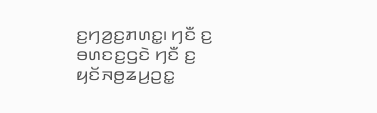ꤢ꤬ꤚꤤ꤬ꤢ꤬ꤊꤛꤢ꤭꤯ ꤚꤢꤪ ꤢ꤬ ꤋꤛꤢꤢ꤬ꤞꤢꤧ ꤚꤢꤪ ꤢ꤬ ꤟꤢꤩꤏꤥ꤬ꤘꤣ꤬ꤑꤢ꤭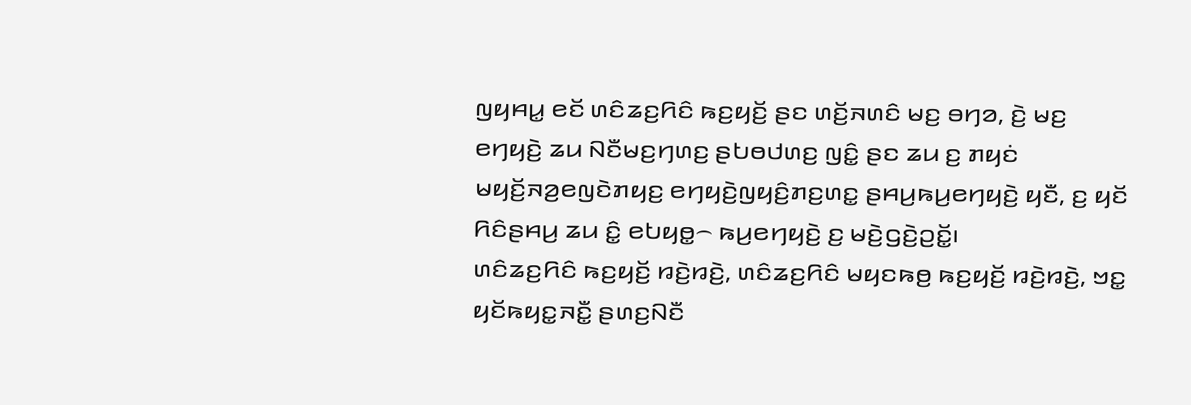ꤜꤟꤌꤣ꤭ ꤕꤢꤩ ꤛꤢꤨꤘꤢ꤬ꤖꤢꤨ ꤒꤢ꤬ꤟꤢꤩ꤬ ꤔꤢ ꤛꤢꤩ꤬ꤏꤛꤢꤨ ꤗꤢ꤬ ꤋꤚꤤ, ꤢꤧ꤬ ꤗꤢ꤬ ꤕꤚꤟꤢꤧ꤬ ꤘꤣ ꤡꤢꤪꤗꤢ꤬ꤚꤛꤢ꤬ ꤔꤝꤥꤓꤛꤢ꤬ ꤜꤢꤨ꤭ ꤔꤢ ꤘꤣ ꤢ꤬ ꤊꤟꤢꤦ ꤗꤟꤢꤩ꤬ꤏꤤ꤬ꤕꤜꤢꤧꤊꤟꤢ꤬ ꤕꤚꤟꤢꤧ꤬ꤜꤟꤢꤨ꤬ꤊꤢ꤬ꤛꤢ꤭ ꤔꤌꤣ꤬ꤒꤣ꤬ꤕꤚꤟꤢꤧ꤬ ꤟꤢꤪ, ꤢ꤬ ꤟꤢꤩ ꤖꤢꤨꤔꤌꤣ꤬ ꤘꤣ ꤢꤨ꤭ ꤕꤝꤟꤥ꤭꤮ ꤒꤣ꤬ꤕꤚꤟꤢꤧ꤬ ꤢ꤬ ꤗꤢꤧ꤬ꤞꤢꤧ꤬ꤑꤢꤩ꤭꤯
ꤛꤢꤨꤘꤢ꤬ꤖꤢꤨ ꤒꤢ꤬ꤟꤢꤩ꤬ ꤙꤢꤧ꤬ꤙꤢꤧ꤬, ꤛꤢꤨꤘꤢ꤬ꤖꤢꤨ ꤗꤟꤢꤒꤥ꤬ ꤒꤢ꤬ꤟꤢꤩ꤬ ꤙꤢꤧ꤬ꤙꤢꤧ꤬, ꤠꤢ꤭ ꤟꤢꤩꤒꤟꤢ꤭ꤏꤢꤪ꤭ ꤔꤛꤢ꤬ꤡꤢꤪ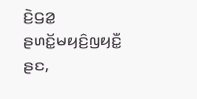ꤢꤧ꤬ꤞꤤ꤭ ꤔꤛꤢꤩ꤭ꤗꤟꤢꤨ꤬ꤜꤟꤢꤪ꤭ ꤔꤢ,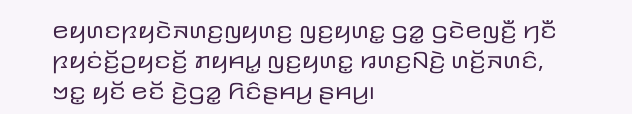ꤕꤟꤛꤢꤐꤟꤢꤧꤏꤛꤢ꤬ꤜꤟꤛꤢ꤬ ꤜꤢ꤬ꤟꤛꤢ꤭ ꤞꤤ꤭ ꤞꤢꤧꤕꤜꤢꤪ꤬ ꤚꤢꤪ ꤐꤟꤢꤦꤢꤩ꤬ꤑꤟꤢꤢꤩ꤬ ꤊꤟꤌꤣ꤭ ꤜꤢ꤬ꤟꤛꤢ꤭ ꤙꤛꤢ꤬ꤡꤢꤧ꤬ ꤛꤢꤩ꤬ꤏꤛꤢꤨ, ꤠꤢ꤭ ꤟꤢꤩ ꤕꤢꤩ ꤢꤧ꤬ꤞꤤ꤭ ꤖꤢꤨꤔꤌꤣ꤬ ꤔꤌꤣ꤬꤯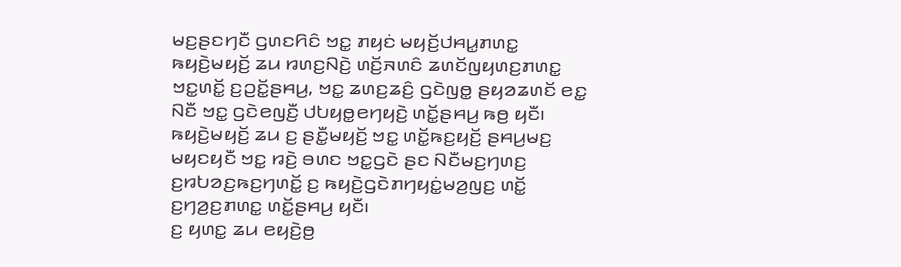ꤗꤢ꤬ꤔꤢꤚꤢꤪ ꤞꤛꤢꤖꤢꤨ ꤠꤢ꤭ ꤊꤟꤢꤦ ꤗꤟꤢꤩ꤬ꤓꤌꤣ꤭ꤊꤛꤢ꤭ ꤒꤟꤢꤧ꤬ꤗꤟꤢꤩ꤬ ꤘꤣ ꤙꤛꤢ꤬ꤡꤢꤧ꤬ ꤛꤢꤩ꤬ꤏꤛꤢꤨ ꤘꤛꤢꤩꤜꤟꤛꤢ꤬ꤊꤛꤢ꤭ ꤠꤢ꤭ꤛꤢꤩ꤭ ꤢ꤬ꤑꤢꤩ꤭ꤔꤌꤣ꤬, ꤠꤢ꤭ ꤘꤛꤢ꤬ꤘꤢꤨ꤬ ꤞꤢꤧꤜꤥ꤭ ꤔꤟꤤꤘꤛꤢꤩ ꤕꤢ꤭ ꤡꤢꤪ ꤠꤢ꤭ ꤞꤢꤧꤕꤜꤢꤪ꤬ ꤓꤝꤟꤥ꤭ꤕꤚꤟꤢꤧ꤬ ꤛꤢꤩ꤭ꤔꤌꤣ꤬ ꤒꤥ꤬ ꤟꤢꤪ꤯ ꤒꤟꤢꤧ꤬ꤗꤟꤢꤩ꤬ ꤘꤣ ꤢ꤬ ꤔꤢꤪ꤭ꤗꤟꤢꤩ꤬ ꤠꤢ꤭ ꤛꤢꤩ꤭ꤒꤢ꤬ꤟꤢꤩ꤬ ꤔꤌꤣ꤬ꤗꤢ꤬ ꤗꤟꤢꤟꤢꤪ ꤠꤢ꤭ ꤙꤢꤧ꤬ ꤋꤛꤢ ꤠꤢ꤭ꤞꤢꤧ ꤔꤢ ꤡꤢꤪꤗꤢ꤬ꤚꤛꤢ꤬ ꤢ꤬ꤙꤝꤤꤢ꤬ꤒꤢ꤬ꤚꤛꤢꤩ꤭ ꤢ꤬ ꤒꤟꤢꤧ꤬ꤞꤢꤧꤊꤚꤟꤢꤦ꤭ꤗꤤ꤬ꤜꤢ꤬ ꤛꤢꤩ꤭ ꤢ꤬ꤚꤤ꤬ꤢ꤬ꤊꤛꤢ꤭ ꤛꤢꤩ꤭ꤔꤌꤣ꤬ ꤟꤢꤪ꤯
ꤢ꤬ ꤟꤛꤢ꤭ ꤘꤣ ꤕꤟꤢꤧ꤬ꤥ꤬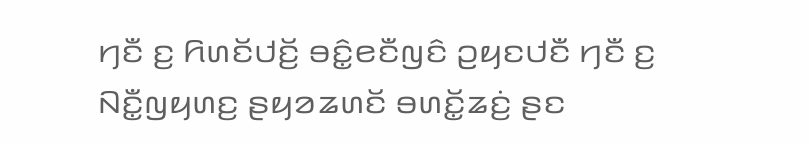ꤚꤢꤪ ꤢ꤬ ꤖꤛꤢꤩꤓꤢꤩ꤬ ꤋꤢꤨ꤭ꤕꤢꤪꤜꤢꤨ ꤑꤟꤢꤓꤢꤪ ꤚꤢꤪ ꤢ꤬ ꤡꤢꤪ꤭ꤜꤟꤛꤢ꤬ ꤔꤟꤤꤘꤛꤢꤩ ꤋꤛꤢꤩ꤭ꤘꤢꤦ꤬ ꤔꤢ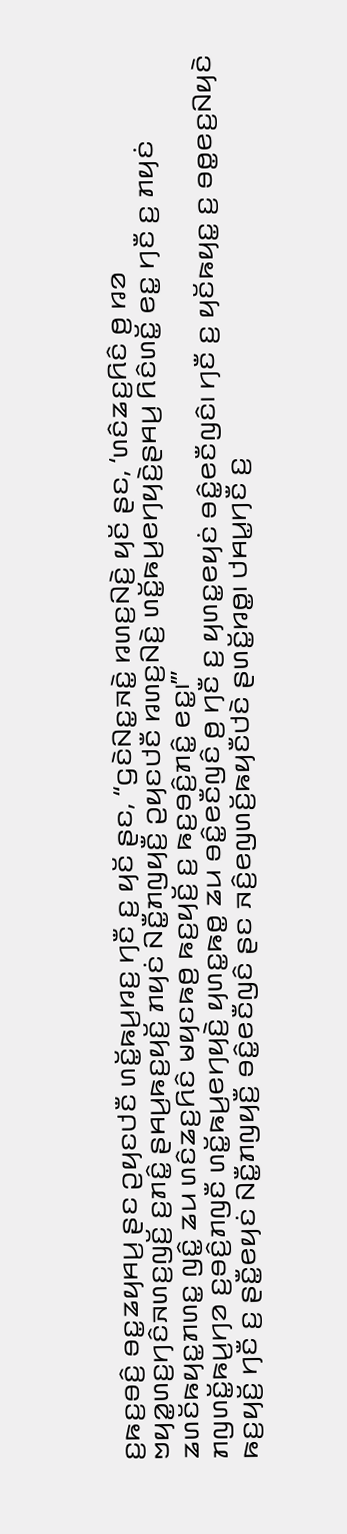ꤢ꤬ꤒꤢ꤬ꤋꤢꤨ꤬ ꤋꤢ꤭ꤘꤟꤌꤣ꤬ ꤔꤢ ꤑꤟꤢꤓꤢꤪ ꤛꤢꤩ꤭ꤒꤣ꤬ꤙꤢ꤬ ꤚꤢꤪ ꤢ꤬ ꤟꤢꤩ ꤔꤢ, “ꤞꤢꤧꤡꤢ꤭ꤏꤢꤧ꤭ ꤙꤛꤢ꤬ꤡꤢꤧ꤬ ꤟꤢꤩ ꤔꤢ, ‘ꤛꤢꤨꤘꤢ꤬ꤖꤢꤨ ꤥ꤬ ꤙꤤ ꤠꤟꤤ꤭ꤛꤢ꤬ꤚꤢꤨꤏꤛꤢ꤬ꤜꤢꤩ꤬ ꤢ꤬ꤊꤢꤨ꤭ ꤔꤌꤣ꤬ꤒꤢ꤬ꤟꤢꤩ꤬ ꤊꤟꤢꤦ ꤡꤢꤪ꤭ꤊꤜꤟꤢꤪ꤬ ꤑꤟꤢꤓꤢꤪ ꤙꤛꤢ꤬ꤡꤢꤧ꤬ ꤛꤢꤩ꤭ꤒꤣ꤬ꤕꤚꤟꤢꤧ꤬ꤔꤌꤣ꤬ ꤖꤢꤨꤛꤢꤩ꤭ ꤕꤢ꤭ ꤚꤢꤪ ꤢ꤬ ꤊꤟꤢꤦ ꤘꤛꤢꤩꤒꤟꤢ꤭ꤊꤛꤢ꤭ ꤜꤢꤨ꤭ ꤘꤣ ꤛꤢꤨꤘꤢ꤬ꤖꤢꤨ ꤗꤟꤢꤒꤥ꤬ ꤒꤢ꤬ꤟꤢꤩ꤬ ꤢ꤬ ꤒꤢ꤬ꤋꤢꤨ꤬ꤊꤢꤨ꤭ ꤕꤢ꤭꤯’”
ꤊꤜꤛꤢꤩ꤭ꤒꤣ꤬ꤚꤤ ꤢ꤬ꤋꤢꤨ꤬ꤊꤜꤢꤪ ꤛꤢꤩ꤭ꤒꤣ꤬ꤕꤚꤟꤢꤧ꤬ ꤟꤛꤢ꤭ꤒꤥ꤭ ꤘꤣ ꤋꤢꤨ꤭ꤕꤢꤪꤜꤢꤨ ꤥ꤬ ꤚꤢꤪ ꤢ꤬ ꤟꤛꤢ꤭ꤕꤟꤢꤦ ꤋꤢꤨ꤭ꤕꤢꤪꤜꤢꤨ꤯ ꤚꤢꤪ ꤢ꤬ ꤟꤢꤩꤒꤟꤢ꤭ ꤢ꤬ ꤋꤥ꤭ꤕꤢ꤬ꤡꤟꤢꤧ ꤒꤢ꤬ꤟꤢꤩ꤬ ꤚꤢꤪ ꤢ꤬ ꤔꤢꤪ꤭ꤕꤟꤢꤦ ꤡꤢꤪ꤭ꤊꤜꤟꤢꤪ꤬ ꤋꤢꤨ꤭ꤕꤢꤪꤜꤢꤨ ꤔꤢ ꤏꤢꤨ꤬ꤕꤜꤛꤢꤩ꤬ꤒꤟꤢꤪꤓꤢꤧ ꤔꤛꤢꤩ꤭ꤙꤥ꤭꤯ ꤓꤌꤣ꤭ꤚꤢꤪ ꤢ꤬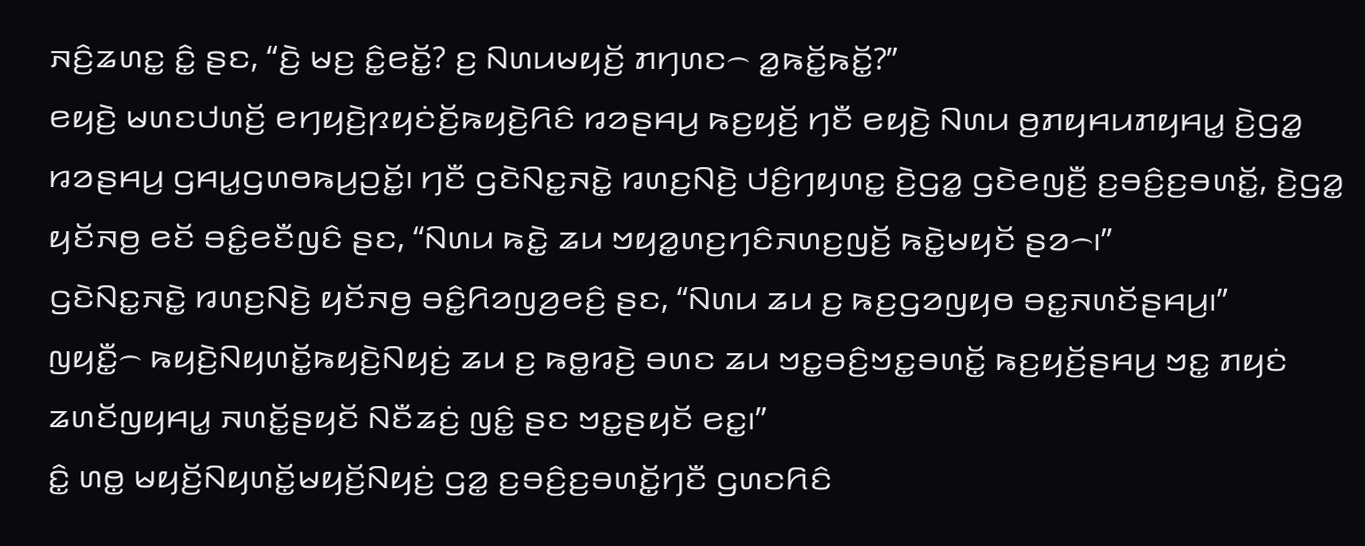ꤏꤢꤨ꤬ꤘꤛꤢ꤭ ꤢꤨ꤭ ꤔꤢ, “ꤢꤧ꤬ ꤗꤢ꤬ ꤢꤨ꤭ꤕꤢꤩ꤭? ꤢ꤬ ꤡꤛꤣꤗꤟꤢꤩ꤬ ꤊꤚꤛꤢ꤮ ꤤ꤭ꤒꤢꤩ꤭ꤒꤢꤩ꤭?”
ꤕꤟꤢꤧ꤬ ꤗꤛꤢꤓꤛꤢꤩ꤬ ꤕꤚꤟꤢꤧ꤬ꤐꤟꤢꤦꤢꤩ꤬ꤒꤟꤢꤧ꤬ꤖꤢꤨ ꤙꤤꤔꤌꤣ꤬ ꤒꤢ꤬ꤟꤢꤩ꤬ ꤚꤢꤪ ꤕꤟꤢꤧ꤬ ꤡꤛꤣ ꤥ꤬ꤊꤟꤌꤣꤊꤟꤌꤣ꤭ ꤢꤧ꤬ꤞꤤ꤭ ꤙꤤꤔꤌꤣ꤬ ꤞꤌꤣ꤭ꤞꤛꤥꤒꤣ꤬ꤑꤢꤩ꤭꤯ ꤚꤢꤪ ꤞꤢꤧꤡꤢ꤭ꤏꤢꤧ꤭ ꤙꤛꤢ꤬ꤡꤢꤧ꤬ ꤓꤢꤨ꤬ꤚꤟꤛꤢ꤭ ꤢꤧ꤬ꤞꤤ꤭ ꤞꤢꤧꤕꤜꤢꤪ꤬ ꤢ꤬ꤋꤢꤨ꤬ꤢ꤬ꤋꤛꤢꤩ꤭, ꤢꤧ꤬ꤞꤤ꤭ ꤟꤢꤩꤏꤥ꤬ ꤕꤢꤩ ꤋꤢꤨ꤭ꤕꤢꤪꤜꤢꤨ ꤔꤢ, “ꤡꤛꤣ ꤒꤢꤧ꤭ ꤘꤣ ꤠꤟꤤ꤭ꤛꤢ꤬ꤚꤢꤨꤏꤛꤢ꤬ꤜꤢꤩ꤬ ꤒꤢꤧ꤭ꤗꤟꤢꤩ ꤔꤤ꤮꤯”
ꤞꤢꤧꤡꤢ꤭ꤏꤢꤧ꤭ ꤙꤛꤢ꤬ꤡꤢꤧ꤬ ꤟꤢꤩꤏꤥ꤬ ꤋꤢꤨ꤭ꤖꤤꤜꤤ꤬ꤕꤢꤨ꤬ ꤔꤢ, “ꤡꤛꤣ ꤘꤣ ꤢ꤬ ꤒꤢ꤬ꤞꤤꤜꤟꤥ ꤋꤢ꤭ꤏꤛꤢꤩꤔꤌꤣ꤬꤯”
ꤜꤟꤢꤪ꤭꤮ ꤒꤟꤢꤧ꤬ꤡꤟꤛꤢꤩ꤭ꤒꤟꤢꤧ꤬ꤡꤟꤢꤦ꤬ ꤘꤣ ꤢ꤬ ꤒꤥ꤭ꤙꤢꤧ꤬ ꤋꤛꤢ ꤘꤣ ꤠꤢ꤭ꤋꤢꤨ꤬ꤠꤢ꤭ꤋꤛꤢꤩ꤭ ꤒꤢ꤬ꤟꤢꤩ꤬ꤔꤌꤣ꤬ ꤠꤢ꤭ ꤊꤟꤢꤦ ꤘꤛꤢꤩꤜꤟꤌꤣ꤭ ꤏꤛꤢꤩ꤭ꤔꤟꤢꤩ ꤡꤢꤪꤘꤢꤦ꤬ ꤜꤢꤨ꤭ ꤔꤢ ꤠꤢ꤭ꤔꤟꤢꤩ ꤕꤢ꤭꤯”
ꤢꤨ꤭ ꤛꤥ꤭ ꤗꤟꤢꤩ꤬ꤡꤟꤛꤢꤩ꤭ꤗꤟꤢꤩ꤬ꤡꤟꤢꤦ꤬ ꤞꤤ꤭ ꤢ꤬ꤋꤢꤨ꤬ꤢ꤬ꤋꤛꤢꤩ꤭ꤚꤢꤪ ꤞꤛꤢꤖꤢꤨ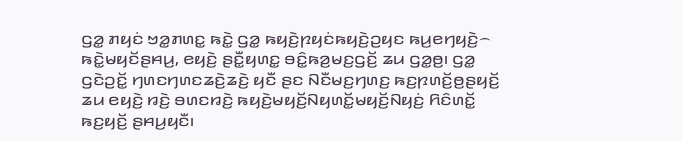ꤞꤤ꤭ ꤊꤟꤢꤦ ꤠꤤ꤭ꤊꤛꤢ꤭ ꤒꤢꤧ꤭ ꤞꤤ꤭ ꤒꤟꤢꤧ꤬ꤐꤟꤢꤦꤒꤟꤢꤧ꤬ꤑꤟꤢ ꤒꤣ꤬ꤕꤚꤟꤢꤧ꤬꤮ ꤒꤢꤧ꤭ꤗꤟꤢꤩꤔꤌꤣ꤬, ꤕꤟꤢꤧ꤬ ꤔꤢꤪ꤭ꤟꤛꤢ꤭ ꤋꤢꤨ꤭ꤒꤤ꤬ꤗꤢ꤬ꤞꤢꤩ꤬ ꤘꤣ ꤞꤤ꤭ꤥ꤬꤯ ꤞꤤ꤭ ꤞꤢꤧꤑꤢꤩ꤭ ꤚꤛꤢꤚꤛꤢꤘꤢꤧ꤬ꤘꤢꤧ꤬ ꤟꤢꤪ ꤔꤢ ꤡꤢꤪꤗꤢ꤬ꤚꤛꤢ꤬ ꤒꤢ꤬ꤐꤛꤢꤩ꤬ꤥ꤬ꤔꤟꤢꤩ꤬ ꤘꤣ ꤕꤟꤢꤧ꤬ ꤙꤢꤧ꤬ ꤋꤛꤢꤙꤢꤧ꤬ ꤒꤟꤢꤧ꤬ꤗꤟꤢꤩ꤬ꤡꤟꤛꤢꤩ꤭ꤗꤟꤢꤩ꤬ꤡꤟꤢꤦ꤬ ꤖꤢꤨꤛꤢꤩ꤭ ꤒꤢ꤬ꤟꤢꤩ꤬ ꤔꤌꤣ꤬ꤟꤢꤪ꤯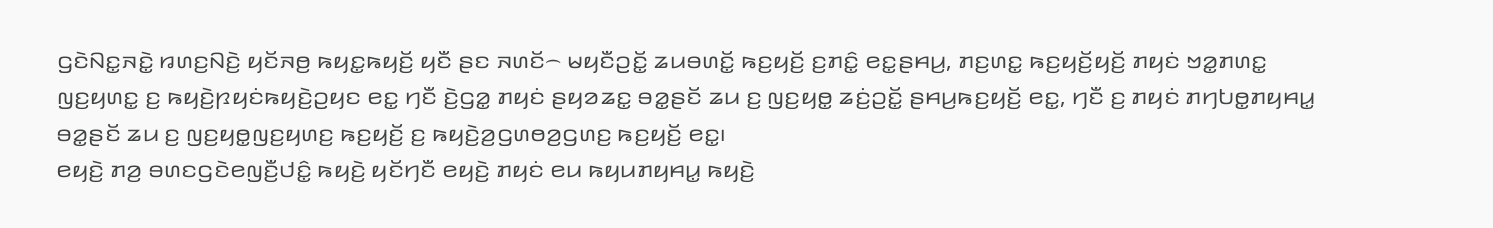ꤞꤢꤧꤡꤢ꤭ꤏꤢꤧ꤭ ꤙꤛꤢ꤬ꤡꤢꤧ꤬ ꤟꤢꤩꤏꤥ꤬ ꤒꤟꤢ꤭ꤒꤟꤢꤩ꤬ ꤟꤢꤪ ꤔꤢ ꤏꤛꤢꤩ꤮ ꤗꤟꤢꤪꤑꤢꤩ꤭ ꤘꤣꤋꤛꤢꤩ꤭ ꤒꤢ꤬ꤟꤢꤩ꤬ ꤢ꤬ꤊꤢꤨ꤭ ꤕꤢ꤭ꤔꤌꤣ꤬, ꤊꤢ꤬ꤛꤢ꤭ ꤒꤢ꤬ꤟꤢꤩ꤬ꤟꤢꤩ꤬ ꤊꤟꤢꤦ ꤠꤤ꤭ꤊꤛꤢ꤭ ꤜꤢ꤬ꤟꤛꤢ꤭ ꤢ꤬ ꤒꤟꤢꤧ꤬ꤐꤟꤢꤦꤒꤟꤢꤧ꤬ꤑꤟꤢ ꤕꤢ꤭ ꤚꤢꤪ ꤢꤧ꤬ꤞꤤ꤭ ꤊꤟꤢꤦ ꤔꤟꤤꤘꤢ꤭ ꤋꤤ꤭ꤔꤢꤩ ꤘꤣ ꤢ꤬ ꤜꤢ꤬ꤟꤥ꤭ ꤘꤢꤦ꤬ꤑꤢꤩ꤭ ꤔꤌꤣ꤬ꤒꤢ꤬ꤟꤢꤩ꤬ ꤕꤢ꤭, ꤚꤢꤪ ꤢ꤬ ꤊꤟꤢꤦ ꤊꤚꤝꤥ꤭ꤊꤟꤌꤣ꤭ ꤋꤤ꤭ꤔꤢꤩ ꤘꤣ ꤢ꤬ ꤜꤢ꤬ꤟꤥ꤭ꤜꤢ꤬ꤟꤛꤢ꤬ ꤒꤢ꤬ꤟꤢꤩ꤬ ꤢ꤬ ꤒꤟꤢꤧ꤬ꤤ꤬ꤞꤛꤥꤤ꤬ꤞꤛꤢ꤬ ꤒꤢ꤬ꤟꤢꤩ꤬ ꤕꤢ꤭꤯
ꤕꤟꤢꤧ꤬ ꤊꤤ꤬ ꤋꤛꤢꤞꤢꤧꤕꤜꤢꤪ꤬ꤓꤢꤨ꤭ ꤒꤟꤢꤧ꤬ ꤟꤢꤩꤚꤢꤪ ꤕꤟꤢꤧ꤬ ꤊꤟꤢꤦ ꤕꤣ ꤒꤟꤣꤊꤟꤌꤣ꤭ ꤒꤟꤢꤧ꤬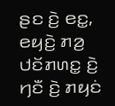ꤔꤢ ꤢꤧ꤬ ꤕꤢ꤭, ꤕꤟꤢꤧ꤬ ꤊꤤ꤬ ꤓꤢꤩꤊꤛꤢ꤭ ꤢꤧ꤬ ꤚꤢꤪ ꤢꤧ꤬ ꤊꤟꤢꤦ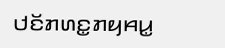ꤓꤢꤩꤊꤛꤢ꤭ꤊꤟꤌꤣ꤭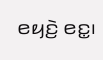ꤕꤟꤢꤧ꤬ ꤕꤢ꤭꤯